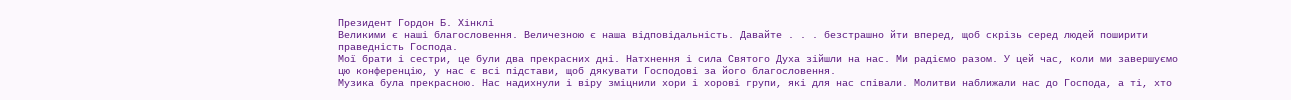Президент Гордон Б. Хінклі
Великими є наші благословення. Величезною є наша відповідальність. Давайте . . . безстрашно йти вперед, щоб скрізь серед людей поширити праведність Господа.
Мої брати і сестри, це були два прекрасних дні. Натхнення і сила Святого Духа зійшли на нас. Ми радіємо разом. У цей час, коли ми завершуємо цю конференцію, у нас є всі підстави, щоб дякувати Господові за його благословення.
Музика була прекрасною. Нас надихнули і віру зміцнили хори і хорові групи, які для нас співали. Молитви наближали нас до Господа, а ті, хто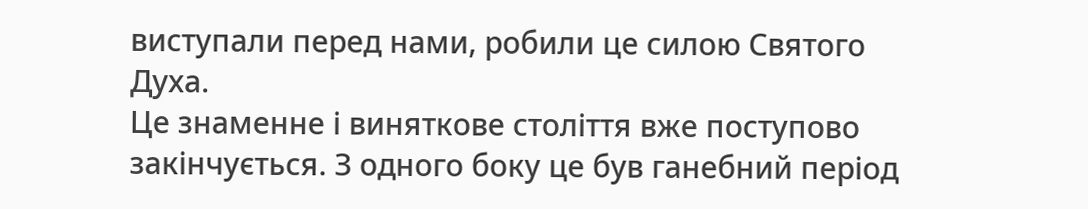виступали перед нами, робили це силою Святого Духа.
Це знаменне і виняткове століття вже поступово закінчується. З одного боку це був ганебний період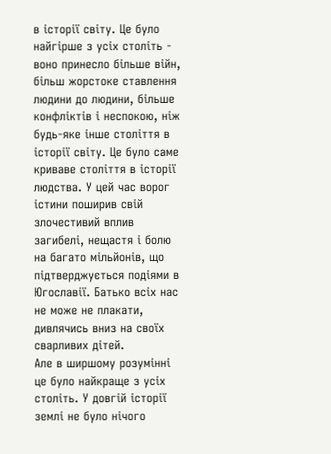в історії світу. Це було найгірше з усіх століть - воно принесло більше війн, більш жорстоке ставлення людини до людини, більше конфліктів і неспокою, ніж будь-яке інше століття в історії світу. Це було саме криваве століття в історії людства. У цей час ворог істини поширив свій злочестивий вплив загибелі, нещастя і болю на багато мільйонів, що підтверджується подіями в Югославії. Батько всіх нас не може не плакати, дивлячись вниз на своїх сварливих дітей.
Але в ширшому розумінні це було найкраще з усіх століть. У довгій історії землі не було нічого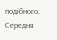подібного. Середня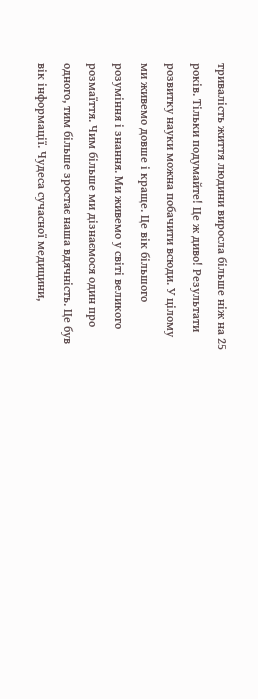тривалість життя людини виросла більше ніж на 25 років. Тільки подумайте! Це ж диво! Результати розвитку науки можна побачити всюди. У цілому ми живемо довше і краще. Це вік більшого розуміння і знання. Ми живемо у світі великого розмаїття. Чим більше ми дізнаємося один про одного, тим більше зростає наша вдячність. Це був вік інформації. Чудеса сучасної медицини,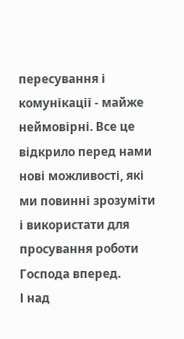пересування і комунікації - майже неймовірні. Все це відкрило перед нами нові можливості, які ми повинні зрозуміти і використати для просування роботи Господа вперед.
І над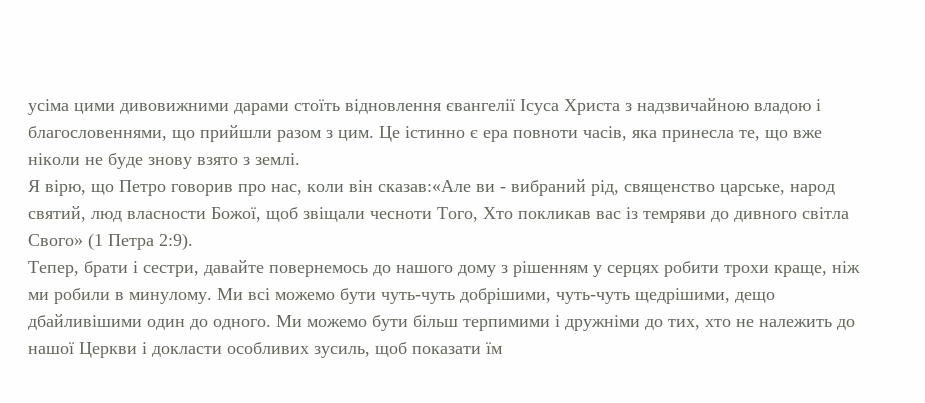усіма цими дивовижними дарами стоїть відновлення євангелії Ісуса Христа з надзвичайною владою і благословеннями, що прийшли разом з цим. Це істинно є ера повноти часів, яка принесла те, що вже ніколи не буде знову взято з землі.
Я вірю, що Петро говорив про нас, коли він сказав:«Але ви - вибраний рід, священство царське, народ святий, люд власности Божої, щоб звіщали чесноти Того, Хто покликав вас із темряви до дивного світла Свого» (1 Петра 2:9).
Тепер, брати і сестри, давайте повернемось до нашого дому з рішенням у серцях робити трохи краще, ніж ми робили в минулому. Ми всі можемо бути чуть-чуть добрішими, чуть-чуть щедрішими, дещо дбайливішими один до одного. Ми можемо бути більш терпимими і дружніми до тих, хто не належить до нашої Церкви і докласти особливих зусиль, щоб показати їм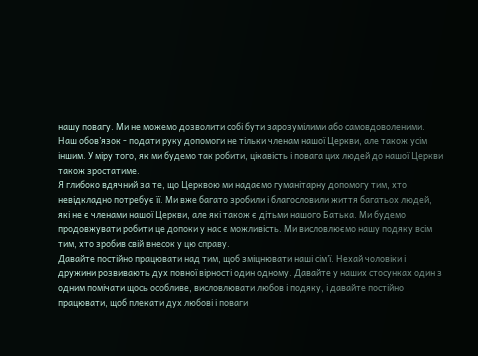нашу повагу. Ми не можемо дозволити собі бути зарозумілими або самовдоволеними. Наш обов’язок - подати руку допомоги не тільки членам нашої Церкви, але також усім іншим. У міру того, як ми будемо так робити, цікавість і повага цих людей до нашої Церкви також зростатиме.
Я глибоко вдячний за те, що Церквою ми надаємо гуманітарну допомогу тим, хто невідкладно потребує її. Ми вже багато зробили і благословили життя багатьох людей, які не є членами нашої Церкви, але які також є дітьми нашого Батька. Ми будемо продовжувати робити це допоки у нас є можливість. Ми висловлюємо нашу подяку всім тим, хто зробив свій внесок у цю справу.
Давайте постійно працювати над тим, щоб зміцнювати наші сім’ї. Нехай чоловіки і дружини розвивають дух повної вірності один одному. Давайте у наших стосунках один з одним помічати щось особливе, висловлювати любов і подяку, і давайте постійно працювати, щоб плекати дух любові і поваги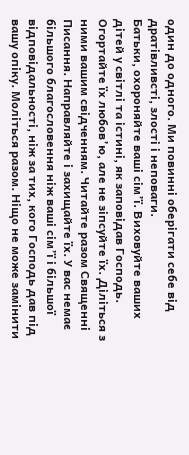один до одного. Ми повинні оберігати себе від дратівливсті, злості і неповаги.
Батьки, охороняйте ваші сім’ї. Виховуйте ваших дітей у світлі та істині, як заповідав Господь. Огортайте їх любов’ю, але не зіпсуйте їх. Діліться з ними вашим свідченням. Читайте разом Священні Писання. Направляйте і захищайте їх. У вас немає більшого благословення ніж ваші сім’ї і більшої відповідальності, ніж за тих, кого Господь дав під вашу опіку. Моліться разом. Ніщо не може замінити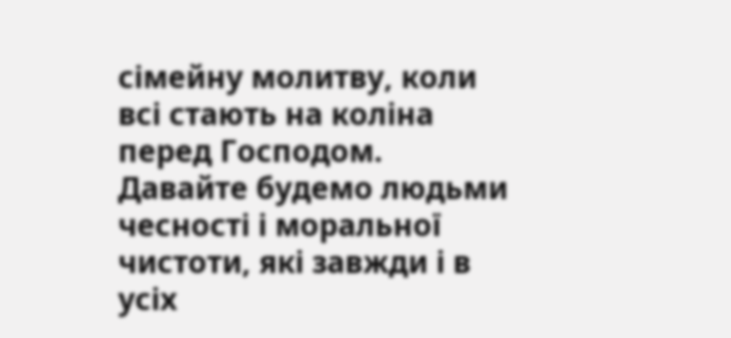сімейну молитву, коли всі стають на коліна перед Господом.
Давайте будемо людьми чесності і моральної чистоти, які завжди і в усіх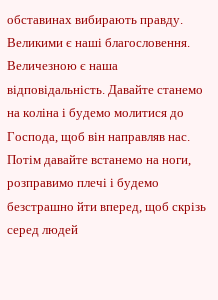обставинах вибирають правду.
Великими є наші благословення. Величезною є наша відповідальність. Давайте станемо на коліна і будемо молитися до Господа, щоб він направляв нас. Потім давайте встанемо на ноги, розправимо плечі і будемо безстрашно йти вперед, щоб скрізь серед людей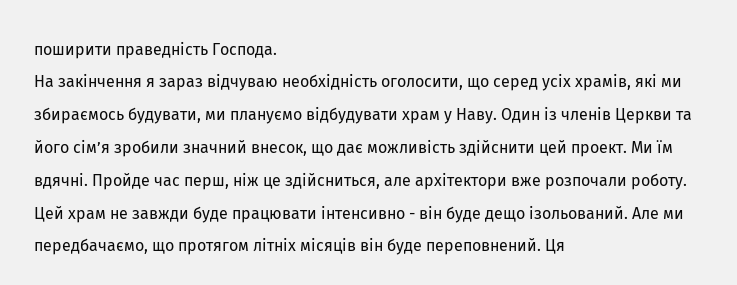поширити праведність Господа.
На закінчення я зараз відчуваю необхідність оголосити, що серед усіх храмів, які ми збираємось будувати, ми плануємо відбудувати храм у Наву. Один із членів Церкви та його сім’я зробили значний внесок, що дає можливість здійснити цей проект. Ми їм вдячні. Пройде час перш, ніж це здійсниться, але архітектори вже розпочали роботу. Цей храм не завжди буде працювати інтенсивно - він буде дещо ізольований. Але ми передбачаємо, що протягом літніх місяців він буде переповнений. Ця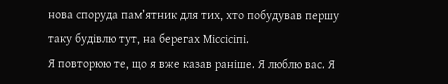нова споруда пам’ятник для тих, хто побудував першу таку будівлю тут, на берегах Міссісіпі.
Я повторюю те, що я вже казав раніше. Я люблю вас. Я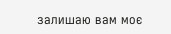залишаю вам моє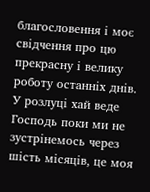благословення і моє свідчення про цю прекрасну і велику роботу останніх днів. У розлуці хай веде Господь поки ми не зустрінемось через шість місяців, це моя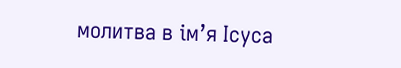молитва в ім’я Ісуса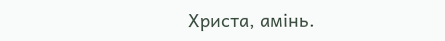Христа, амінь.